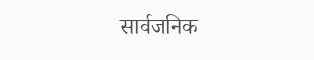सार्वजनिक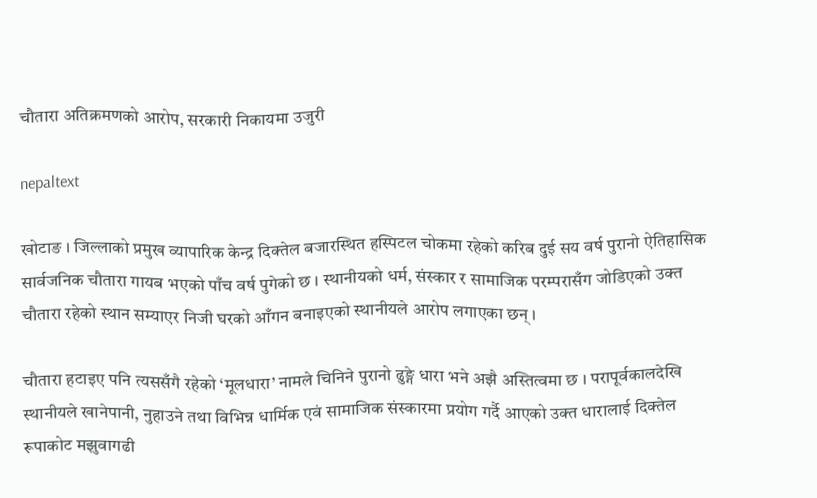चौतारा अतिक्रमणको आरोप, सरकारी निकायमा उजुरी

nepaltext

खोटाङ । जिल्लाको प्रमुख व्यापारिक केन्द्र दिक्तेल बजारस्थित हस्पिटल चोकमा रहेको करिब दुई सय वर्ष पुरानो ऐतिहासिक सार्वजनिक चौतारा गायब भएको पाँच वर्ष पुगेको छ । स्थानीयको धर्म, संस्कार र सामाजिक परम्परासँग जोडिएको उक्त चौतारा रहेको स्थान सम्याएर निजी घरको आँगन बनाइएको स्थानीयले आरोप लगाएका छन् ।

चौतारा हटाइए पनि त्यससँगै रहेको ‘मूलधारा’ नामले चिनिने पुरानो ढुङ्गे धारा भने अझै अस्तित्वमा छ । परापूर्वकालदेखि स्थानीयले खानेपानी, नुहाउने तथा विभिन्न धार्मिक एवं सामाजिक संस्कारमा प्रयोग गर्दै आएको उक्त धारालाई दिक्तेल रूपाकोट मझुवागढी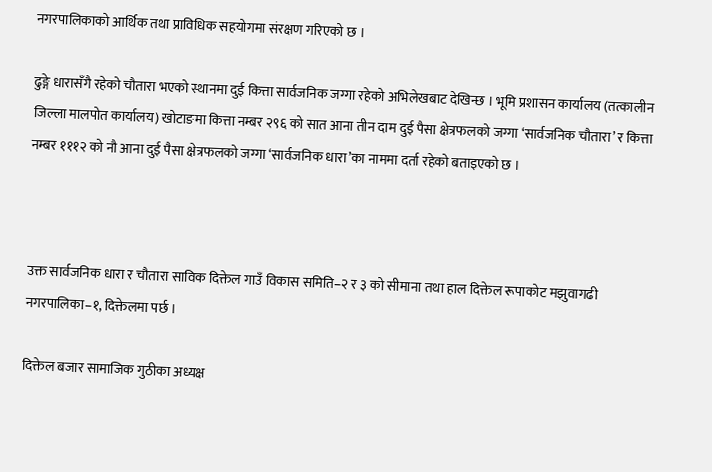नगरपालिकाको आर्थिक तथा प्राविधिक सहयोगमा संरक्षण गरिएको छ ।

ढुङ्गे धारासँगै रहेको चौतारा भएको स्थानमा दुई कित्ता सार्वजनिक जग्गा रहेको अभिलेखबाट देखिन्छ । भूमि प्रशासन कार्यालय (तत्कालीन जिल्ला मालपोत कार्यालय) खोटाङमा कित्ता नम्बर २९६ को सात आना तीन दाम दुई पैसा क्षेत्रफलको जग्गा ‘सार्वजनिक चौतारा’ र कित्ता नम्बर १११२ को नौ आना दुई पैसा क्षेत्रफलको जग्गा ‘सार्वजनिक धारा’का नाममा दर्ता रहेको बताइएको छ ।



उक्त सार्वजनिक धारा र चौतारा साविक दिक्तेल गाउँ विकास समिति–२ र ३ को सीमाना तथा हाल दिक्तेल रूपाकोट मझुवागढी नगरपालिका–१, दिक्तेलमा पर्छ ।

दिक्तेल बजार सामाजिक गुठीका अध्यक्ष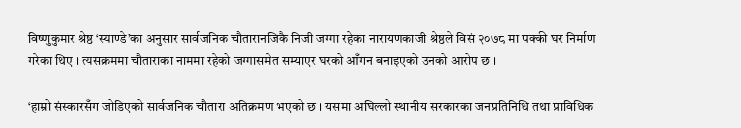विष्णुकुमार श्रेष्ठ ‘स्याण्डे’का अनुसार सार्वजनिक चौतारानजिकै निजी जग्गा रहेका नारायणकाजी श्रेष्ठले विसं २०७८ मा पक्की घर निर्माण गरेका थिए । त्यसक्रममा चौताराका नाममा रहेको जग्गासमेत सम्याएर घरको आँगन बनाइएको उनको आरोप छ ।

‘हाम्रो संस्कारसँग जोडिएको सार्वजनिक चौतारा अतिक्रमण भएको छ । यसमा अघिल्लो स्थानीय सरकारका जनप्रतिनिधि तथा प्राविधिक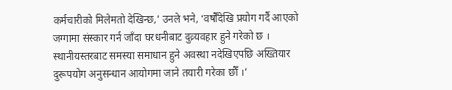कर्मचारीको मिलेमतो देखिन्छ,’ उनले भने, ‘वर्षौँदेखि प्रयोग गर्दै आएको जग्गामा संस्कार गर्न जाँदा घरधनीबाट दुव्र्यवहार हुने गरेको छ । स्थानीयस्तरबाट समस्या समाधान हुने अवस्था नदेखिएपछि अख्तियार दुरूपयोग अनुसन्धान आयोगमा जाने तयारी गरेका छौँ ।’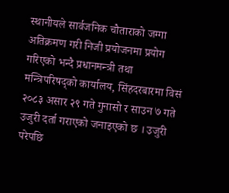स्थानीयले सार्वजनिक चौताराको जग्गा अतिक्रमण गरी निजी प्रयोजनमा प्रयोग गरिएको भन्दै प्रधानमन्त्री तथा मन्त्रिपरिषद्को कार्यालय, सिंहदरबारमा विसं २०८३ असार २९ गते गुनासो र साउन ७ गते उजुरी दर्ता गराएको जनाइएको छ । उजुरी परेपछि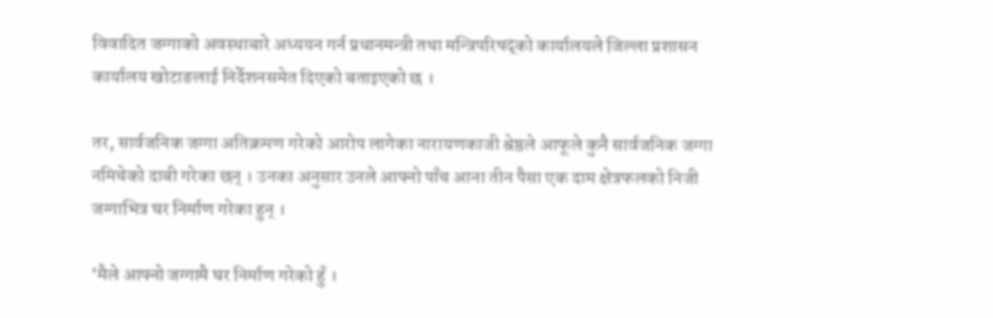विवादित जग्गाको अवस्थाबारे अध्ययन गर्न प्रधानमन्त्री तथा मन्त्रिपरिषद्को कार्यालयले जिल्ला प्रशासन कार्यालय खोटाङलाई निर्देशनसमेत दिएको बताइएको छ ।

तर, सार्वजनिक जग्गा अतिक्रमण गरेको आरोप लागेका नारायणकाजी श्रेष्ठले आफूले कुनै सार्वजनिक जग्गा नमिचेको दाबी गरेका छन् । उनका अनुसार उनले आफ्नो पाँच आना तीन पैसा एक दाम क्षेत्रफलको निजी जग्गाभित्र घर निर्माण गरेका हुन् ।

‘मैले आफ्नो जग्गामै घर निर्माण गरेको हुँ ।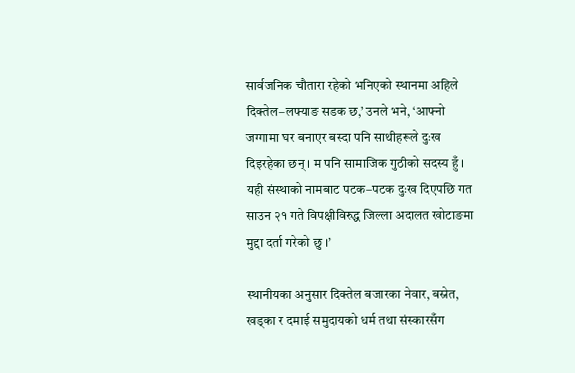सार्वजनिक चौतारा रहेको भनिएको स्थानमा अहिले दिक्तेल–लफ्याङ सडक छ,’ उनले भने, ‘आफ्नो जग्गामा घर बनाएर बस्दा पनि साथीहरूले दुःख दिइरहेका छन् । म पनि सामाजिक गुठीको सदस्य हुँ । यही संस्थाको नामबाट पटक–पटक दुःख दिएपछि गत साउन २१ गते विपक्षीविरुद्ध जिल्ला अदालत खोटाङमा मुद्दा दर्ता गरेको छु ।’

स्थानीयका अनुसार दिक्तेल बजारका नेवार, बस्नेत, खड्का र दमाई समुदायको धर्म तथा संस्कारसँग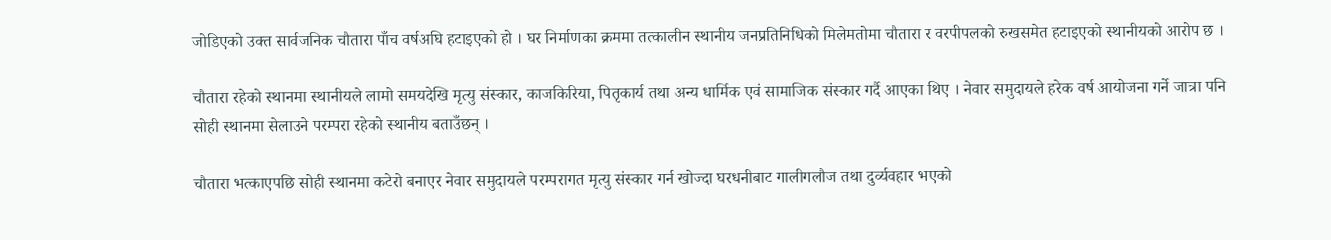जोडिएको उक्त सार्वजनिक चौतारा पाँच वर्षअघि हटाइएको हो । घर निर्माणका क्रममा तत्कालीन स्थानीय जनप्रतिनिधिको मिलेमतोमा चौतारा र वरपीपलको रुखसमेत हटाइएको स्थानीयको आरोप छ ।

चौतारा रहेको स्थानमा स्थानीयले लामो समयदेखि मृत्यु संस्कार, काजकिरिया, पितृकार्य तथा अन्य धार्मिक एवं सामाजिक संस्कार गर्दै आएका थिए । नेवार समुदायले हरेक वर्ष आयोजना गर्ने जात्रा पनि सोही स्थानमा सेलाउने परम्परा रहेको स्थानीय बताउँछन् ।

चौतारा भत्काएपछि सोही स्थानमा कटेरो बनाएर नेवार समुदायले परम्परागत मृत्यु संस्कार गर्न खोज्दा घरधनीबाट गालीगलौज तथा दुर्व्यवहार भएको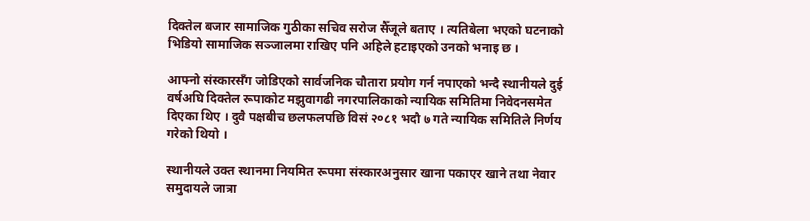दिक्तेल बजार सामाजिक गुठीका सचिव सरोज सैँजूले बताए । त्यतिबेला भएको घटनाको भिडियो सामाजिक सञ्जालमा राखिए पनि अहिले हटाइएको उनको भनाइ छ ।

आफ्नो संस्कारसँग जोडिएको सार्वजनिक चौतारा प्रयोग गर्न नपाएको भन्दै स्थानीयले दुई वर्षअघि दिक्तेल रूपाकोट मझुवागढी नगरपालिकाको न्यायिक समितिमा निवेदनसमेत दिएका थिए । दुवै पक्षबीच छलफलपछि विसं २०८१ भदौ ७ गते न्यायिक समितिले निर्णय गरेको थियो ।

स्थानीयले उक्त स्थानमा नियमित रूपमा संस्कारअनुसार खाना पकाएर खाने तथा नेवार समुदायले जात्रा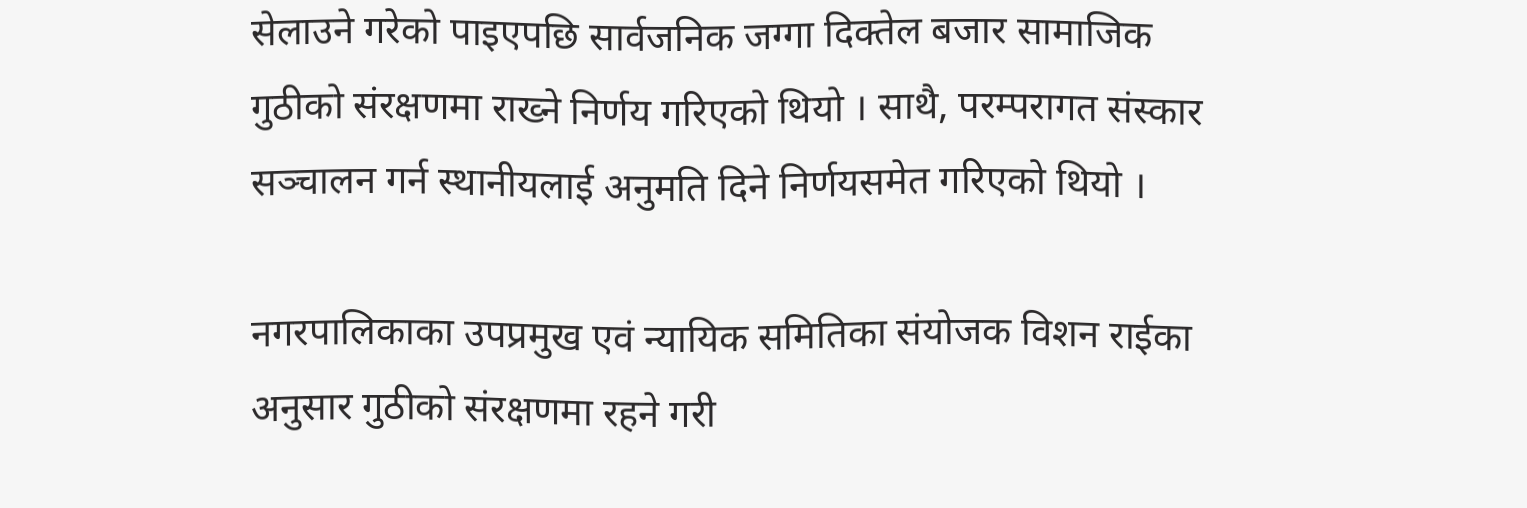सेलाउने गरेको पाइएपछि सार्वजनिक जग्गा दिक्तेल बजार सामाजिक गुठीको संरक्षणमा राख्ने निर्णय गरिएको थियो । साथै, परम्परागत संस्कार सञ्चालन गर्न स्थानीयलाई अनुमति दिने निर्णयसमेत गरिएको थियो ।

नगरपालिकाका उपप्रमुख एवं न्यायिक समितिका संयोजक विशन राईका अनुसार गुठीको संरक्षणमा रहने गरी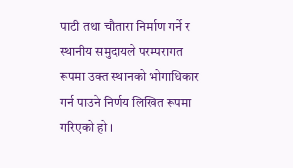पाटी तथा चौतारा निर्माण गर्ने र स्थानीय समुदायले परम्परागत रूपमा उक्त स्थानको भोगाधिकार गर्न पाउने निर्णय लिखित रूपमा गरिएको हो ।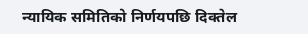न्यायिक समितिको निर्णयपछि दिक्तेल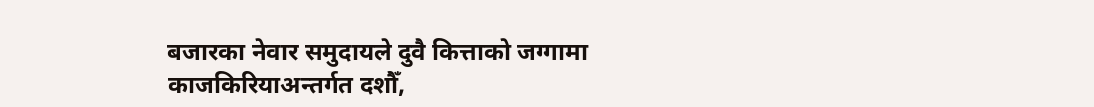बजारका नेवार समुदायले दुवै कित्ताको जग्गामा काजकिरियाअन्तर्गत दशौँ,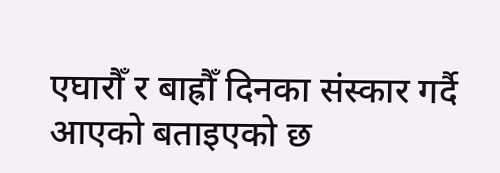एघारौँ र बाह्रौँ दिनका संस्कार गर्दै आएको बताइएको छ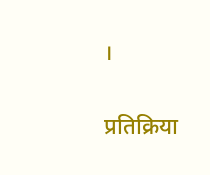।

प्रतिक्रिया